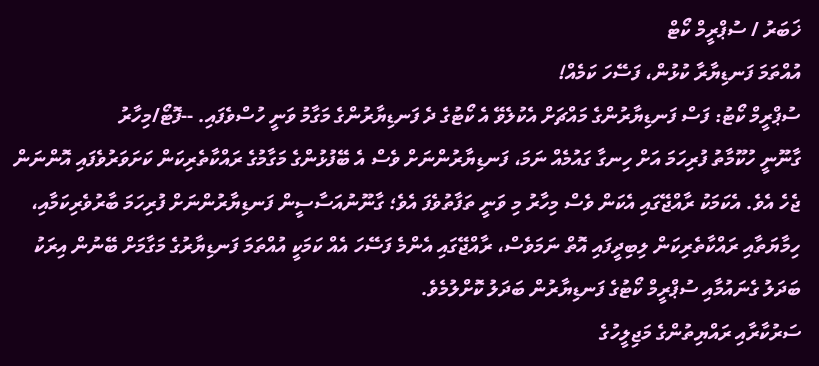ޚަބަރު / ސުޕްރީމް ކޯޓް
އުއްތަމަ ފަނޑިޔާރާ ކުޅުން، ފަސޭހަ ކަމެއް!
ސުޕްރީމް ކޯޓު: ފަސް ފަނޑިޔާރުންގެ މައްޗަށް އެކުލެވޭ އެ ކޯޓުގެ ދެ ފަނޑިޔާރުންގެ މަގާމު ވަނީ ހުސްވެފައި. --ފޮޓޯ/މިހާރު
ގާނޫނީ ހުކޫމާތު ފުރިހަމަ އަށް ހިނގާ ގައުމެއް ނަމަ، ފަނޑިޔާރުންނަށް ވެސް އެ ބޭފުޅުންގެ މަގާމުގެ ރައްކާތެރިކަން ކަށަވަރުވެފައި އޮންނަން ޖެހެ އެވެ. އެކަމަކު ރާއްޖޭގައި އެކަން ވެސް މިހާރު މި ވަނީ ތަފާތުވެފަ އެވެ؛ ގާނޫނުއަސާސީން ފަނޑިޔާރުންނަށް ފުރިހަމަ ބާރުވެރިކަމާއި، ހިމާޔަތާއި ރައްކާތެރިކަން ލިބިދީފައި އޮތް ނަމަވެސް، ރާއްޖޭގައި އެންމެ ފަސޭހަ އެއް ކަމަކީ އުއްތަމަ ފަނޑިޔާރުގެ މަގާމަށް ބޭނުން އިރަކު ބަދަލު ގެނައުމާއި ސުޕްރީމް ކޯޓުގެ ފަނޑިޔާރުން ބަދަލު ކޮށްލުމެވެ.
ސަރުކާރާއި ރައްޔިތުންގެ މަޖިލީހުގެ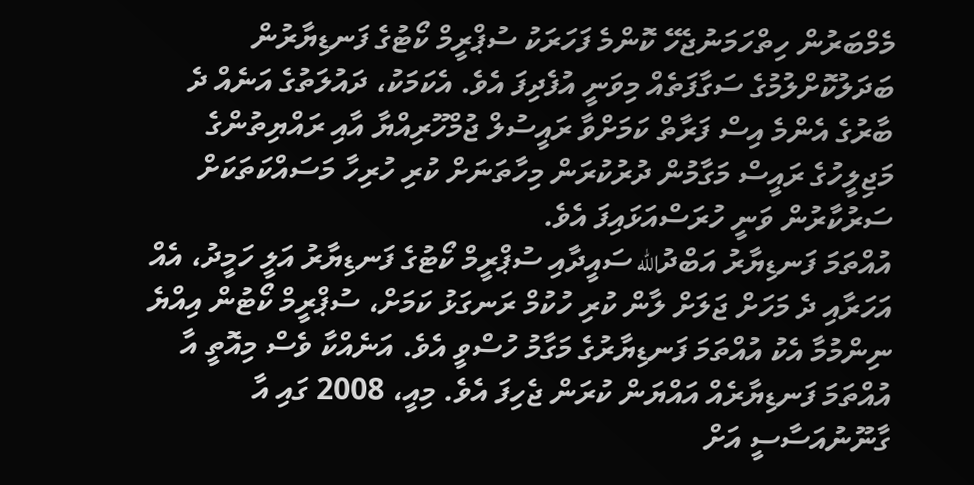މެމްބަރުން ހިތްހަމަނުޖެހޭ ކޮންމެ ފަހަރަކު ސުޕްރީމް ކޯޓުގެ ފަނޑިޔާރުން ބަދަލުކޮށްލުމުގެ ސަގާފަތެއް މިވަނީ އުފެދިފަ އެވެ. އެކަމަކު، ދައުލަތުގެ އަނެއް ދެ ބާރުގެ އެންމެ އިސް ފަރާތް ކަމަށްވާ ރައީސުލް ޖުމްހޫރިއްޔާ އާއި ރައްޔިތުންގެ މަޖިލީހުގެ ރައީސް މަގާމުން ދުރުކުރަން މިހާތަނަށް ކުރި ހުރިހާ މަސައްކަތަކަށް ސަރުކާރުން ވަނީ ހުރަސްއަޅައިފަ އެވެ.
އުއްތަމަ ފަނޑިޔާރު އަބްދުالله ސައީދާއި ސުޕްރީމް ކޯޓުގެ ފަނޑިޔާރު އަލީ ހަމީދު، އެއް އަހަރާއި ދެ މަހަށް ޖަލަށް ލާން ކުރި ހުކުމް ރަނގަޅު ކަމަށް، ސުޕްރީމް ކޯޓުން އިއްޔެ ނިންމުމާ އެކު އުއްތަމަ ފަނޑިޔާރުގެ މަގާމު ހުސްވީ އެވެ. އަނެއްކާ ވެސް މިއޮތީ އާ އުއްތަމަ ފަނޑިޔާރެއް އައްޔަން ކުރަން ޖެހިފަ އެވެ. މިއީ، 2008 ގައި އާ ގާނޫނުއަސާސީ އަށް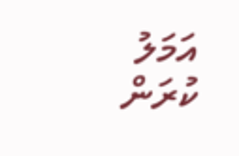އަމަލު ކުރަން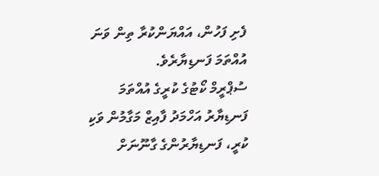ފެށި ފަހުން، އައްޔަންކުރާ ތިން ވަނަ އުއްތަމަ ފަނޑިޔާރެވެ.
ސުޕްރީމް ކޯޓުގެ ކުރީގެ އުއްތަމަ ފަނޑިޔާރު އަހްމަދު ފާއިޒް މަގާމުން ވަކި ކުރީ، ފަނޑިޔާރުންގެ ގާނޫނަށް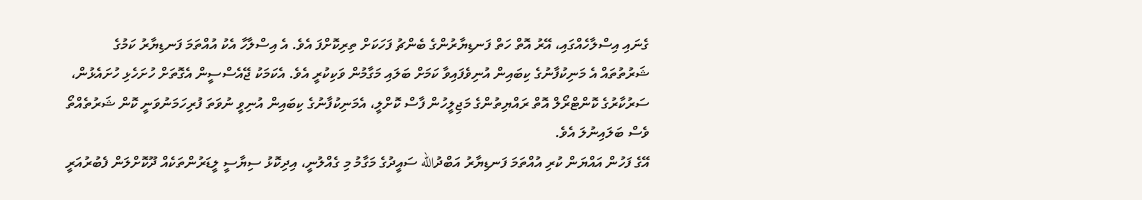ގެނައި އިސްލާހެއްގައި، އޭރު އޮތް ހަތް ފަނޑިޔާރުންގެ ބެންޗު ފަހަކަށް ތިރިކޮށްފަ އެވެ. އެ އިސްލާހާ އެކު އުއްތަމަ ފަނޑިޔާރު ކަމުގެ ޝަރުތުތައް އެ މަނިކުފާނުގެ ކިބައިން އުނިވެފައިވާ ކަމަށް ބަލައި މަގާމުން ވަކިކުރީ އެވެ. އެކަމަކު ޖޭއެސްސީން އެގޮތަށް ހުށަހެޅި ހުށައެޅުން، ސަރުކާރުގެ ކޮންޓްރޯލް އޮތް ރައްޔިތުންގެ މަޖިލީހުން ފާސް ކޮށްލީ، އެމަނިކުފާނުގެ ކިބައިން އުނިވީ ނުވަތަ ފުރިހަމަނުވަނީ ކޮން ޝަރުތެއްތޯ ވެސް ބަލައިނުލަ އެވެ.
އޭގެ ފަހުން އައްޔަން ކުރި އުއްތަމަ ފަނޑިޔާރު އަބްދުالله ސައީދުގެ މަގާމު މި ގެއްލުނީ، އިދިކޮޅު ސިޔާސީ ލީޑަރުންތަކެއް ދޫކޮށްލަން ފެބުރުއަރީ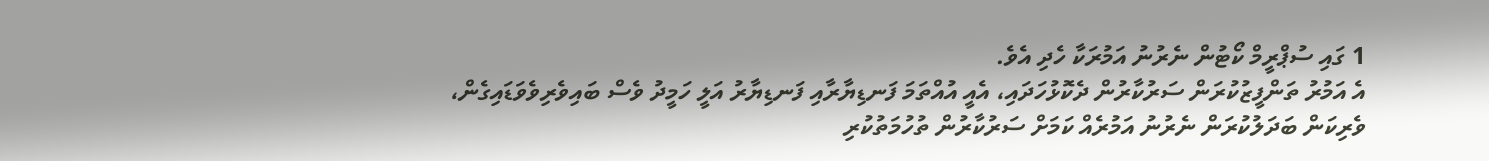1 ގައި ސުޕްރީމް ކޯޓުން ނެރުނު އަމުރަކާ ހެދި އެވެ.
އެ އަމުރު ތަންފީޒުކުރަން ސަރުކާރުން ދެކޮޅުހަދައި، އެއީ އުއްތަމަ ފަނޑިޔާރާއި ފަނޑިޔާރު އަލީ ހަމީދު ވެސް ބައިވެރިވެވަޑައިގެން، ވެރިކަން ބަދަލުކުރަން ނެރުނު އަމުރެއް ކަމަށް ސަރުކާރުން ތުހުމަތުކުރި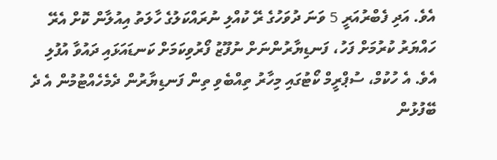އެވެ. އަދި ފެބްރުއަރީ 5 ވަނަ ދުވަހުގެ ރޭ ކުއްލި ނުރައްކަލުގެ ހާލަތު އިއުލާން ކޮށް އެރޭ ހައްޔަރު ކުރުމަށް ފަހު، ފަނޑިޔާރުންނަށް ނުފޫޒު ފޯރުވިކަމަށް ކަނޑައަޅައި ދައުވާ އުފުލި އެވެ. އެ ހުކުމް، ސުޕްރީމް ކޯޓުގައި މިހާރު ތިއްބެވި ތިން ފަނޑިޔާރުން ދެމެހެއްޓުމުން އެ ދެ ބޭފުޅުން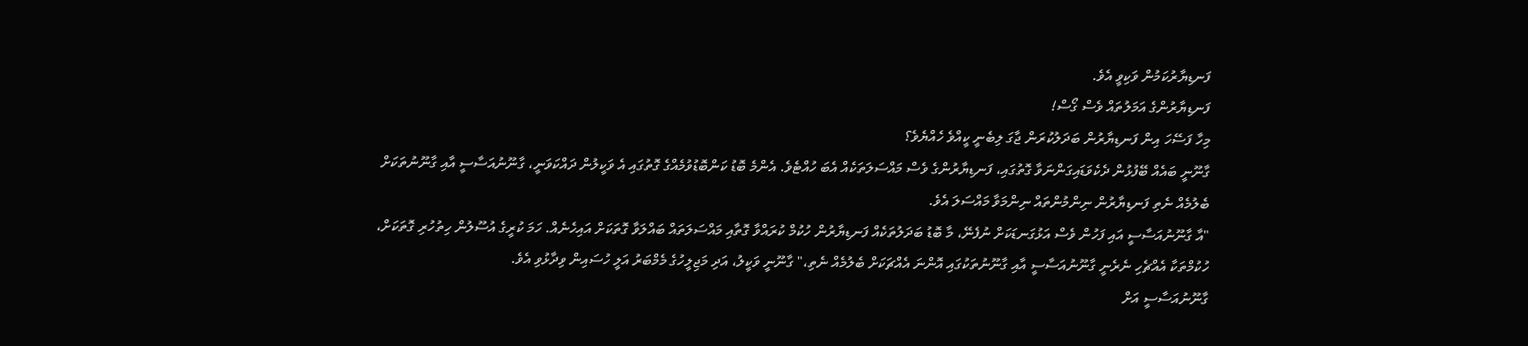ފަނޑިޔާރުކަމުން ވަކިވީ އެވެ.
ފަނޑިޔާރުންގެ އަމަލުތައް ވެސް ގޯސް!
މިހާ ފަސޭހަ އިން ފަނޑިޔާރުން ބަދަލުކުރަން ޖާގަ ލިބެނީ ކީއްވެ ހެއްޔެވެ؟
ގާނޫނީ ބައެއް ބޭފުޅުން ދެކެވަޑައިގަންނަވާ ގޮތުގައި، ފަނޑިޔާރުންގެ ވެސް މައްސަލަތަކެއް އެބަ ހުއްޓެވެ. އެންމެ ބޮޑު ކަންބޮޑުވުމެއްގެ ގޮތުގައި އެ ވަކީލުން ދައްކަވަނީ، ގާނޫނުއަސާސީ އާއި ގާނޫނުތަކަށް ބެލުމެއް ނެތި ފަނޑިޔާރުން ނިންމުންތައް ނިންމަވާ މައްސަލަ އެވެ.
"އާ ގާނޫނުއަސާސީ އައި ފަހުން ވެސް އަޅުގަނޑަކަށް ނުފެނޭ، މާ ބޮޑު ބަދަލުތަކެއް ފަނޑިޔާރުން ހުކުމް ކުރައްވާ ގޮތާއި މައްސަލަތައް ބައްލަވާ ގޮތަކަށް އައިހެނެއް. ހަމަ ކުރީގެ އުސޫލުން ހިތުހުރި ގޮތަކަށް، ހުކުމްތަކާ އެއްޗެހި ނެރެނީ ގާނޫނުއަސާސީ އާއި ގާނޫނުތަކުގައި އޮންނަ އެއްޗަކަށް ބެލުމެއް ނެތި،" ގާނޫނީ ވަކީލު، އަދި މަޖިލީހުގެ މެމްބަރު އަލީ ހުސައިން ވިދާޅުވި އެވެ.
ގާނޫނުއަސާސީ އަށް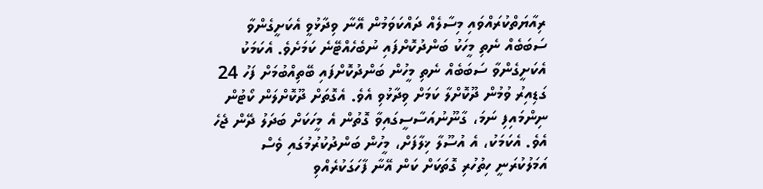ރިއާޔަތްކުރައްވައި މިސާލެއް ދައްކަވަމުން އޭނާ ވިދާޅުވީ އެކަށީގެންވާ ސަބަބެއް ނެތި މީހަކު ބަންދުކޮށްފައި ނުބެހެއްޓޭނެ ކަމަށެވެ. އެކަމަކު އެކަށީގެންވާ ސަބަބެއް ނެތި މީހުން ބަންދުކޮށްފައި ބޭތިއްބުމަށް ފަހު 24 ގަޑިއިރު ވުމުން ދޫކޮށްލާ ކަމަށް ވިދާޅުވި އެވެ. އެގޮތަށް ދޫކޮށްލަން ކޯޓުން ނިންމައިފި ނަމަ، ގާނޫނުއަސާސީގައިވާ ގޮތުން އެ މީހަކަށް ބަދަލު ދޭން ޖެހެ އެވެ. އެކަމަކު، އެ އުސޫލާ ޚިލާފަށް، މީހުން ބަންދުކުރުމުގައި ވެސް އަމަލުކުރަނީ ހިތުހުރި ގޮތަކަށް ކަން އޭނާ ފާހަގަކުރެއްވި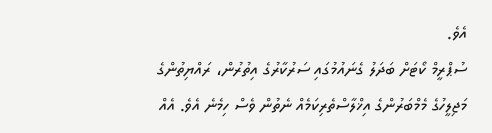އެވެ.
ސުޕްރީމް ކޯޓަށް ބަދަލު ގެނައުމުގައި ސަރުކާރުގެ އިތުރުން، ރައްޔިތުންގެ މަޖިލީހުގެ މެމްބަރުންގެ އިޚްލާސްތެރިކަމެއް ނެތުން ވެސް ހިމެނެ އެވެ. އެއް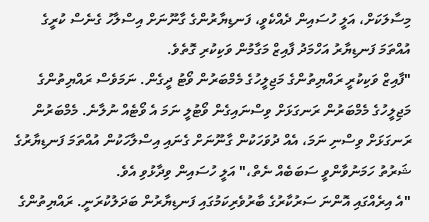މިސާލަކަށް، އަލީ ހުސައިން ދެއްކެވީ، ފަނޑިޔާރުންގެ ގާނޫނަށް އިސްލާހު ގެނެސް ކުރީގެ އުއްތަމަ ފަނޑިޔާރު އަހްމަދު ފާއިޒް މަގާމުން ވަކިކުރި ގޮތެވެ.
"ފާއިޒް ވަކިކުރީ ރައްޔިތުންގެ މަޖިލީހުގެ މެމްބަރުން ވޯޓު ދީގެން. ނަމަވެސް ރައްޔިތުންގެ މަޖިލީހުގެ މެމްބަރުން ރަނގަޅަށް ވިސްނައިގެން ވޯޓުލީ ނަމަ އެ ވޯޓެއް ނުލާނެ. މެމްބަރުން ރަނގަޅަށް ވިސްނި ނަމަ، އެއް ދުވަހަކުން ގާނޫނަށް ގެނައި އިސްލާހަކުން އުއްތަމަ ފަނޑިޔާރުގެ ޝަރުތު ހަމަނުވާންވީ ސަބަބެއް ނެތް،" އަލީ ހުސައިން ވިދާޅުވި އެވެ.
"އެ އިރެއްގައި އޮންނަ ސަރުކާރުގެ ބާރުވެރިކަމުގައި ފަނޑިޔާރުން ބަދަލުކުރަނީ. ރައްޔިތުންގެ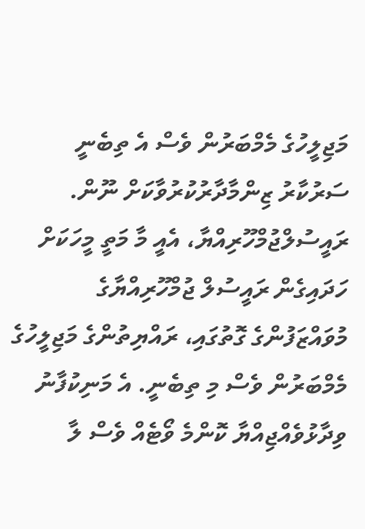މަޖިލީހުގެ މެމްބަރުން ވެސް އެ ތިބެނީ ސަރުކާރު ޒިންމާދާރުކުރުވާކަށް ނޫން. ރައީސުލްޖުމްހޫރިއްޔާ، އެއީ މާ މަތީ މީހަކަށް ހަދައިގެން ރައީސުލް ޖުމްހޫރިއްޔާގެ މުވައްޒަފުންގެ ގޮތުގައި، ރައްޔިތުންގެ މަޖިލީހުގެ މެމްބަރުން ވެސް މި ތިބެނީ. އެ މަނިކުފާނު ވިދާޅުވެއްޖިއްޔާ ކޮންމެ ވޯޓެއް ވެސް ލާ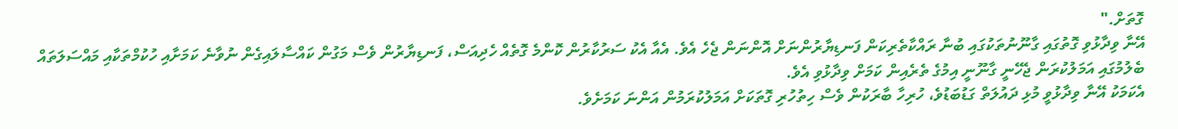ގޮތަށް."
އޭނާ ވިދާޅުވި ގޮތުގައި ގާނޫނުތަކުގައި ބުނާ ރައްކާތެރިކަން ފަނޑިޔާރުންނަށް އޮންނަން ޖެހެ އެވެ. އެއާ އެކު ސަރުކާރުން ކޮންމެ ގޮތެއް ހެދިއަސް، ފަނޑިޔާރުން ވެސް މަގުން ކައްސާލައިގެން ނުވާނެ ކަމަށާއި ހުކުމްތަކާއި މައްސަލަތައް ބެލުމުގައި އަމަލުކުރަން ޖެހޭނީ ގާނޫނީ އިމުގެ ތެރެއިން ކަމަށް ވިދާޅުވި އެވެ.
އެކަމަކު އޭނާ ވިދާޅުވީ މުޅި ދައުލަތް ގަޑުބަޑުވެ، ހުރިހާ ބާރަކުން ވެސް ހިތުހުރި ގޮތަކަށް އަމަލުކުރަމުން އަންނަ ކަމަށެވެ.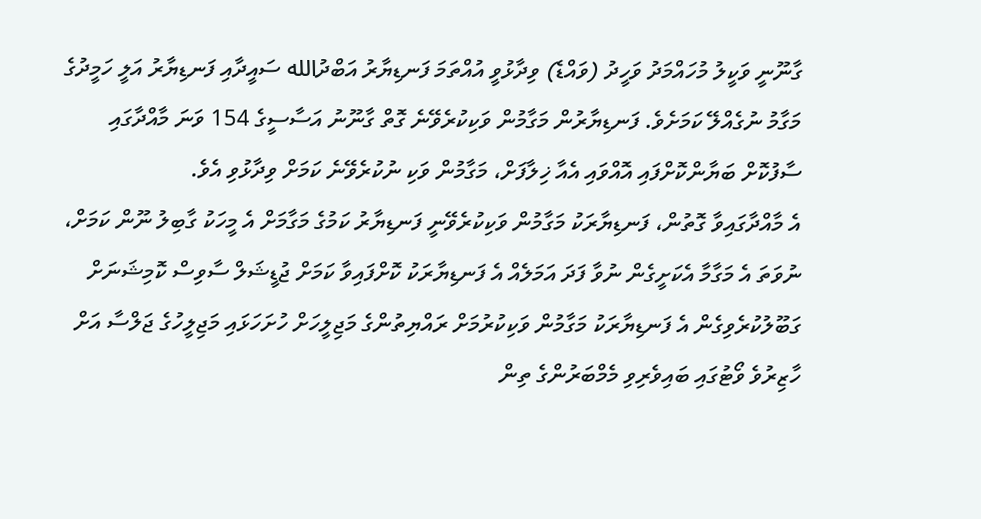ގާނޫނީ ވަކީލު މުހައްމަދު ވަހީދު (ވައްޑެ) ވިދާޅުވީ އުއްތަމަ ފަނޑިޔާރު އަބްދުالله ސައީދާއި ފަނޑިޔާރު އަލީ ހަމީދުގެ މަގާމު ނުގެއްލޭ ކަމަށެވެ. ފަނޑިޔާރުން މަގާމުން ވަކިކުރެވޭނެ ގޮތް ގާނޫނު އަސާސީގެ 154 ވަނަ މާއްދާގައި ސާފުކޮށް ބަޔާންކޮށްފައި އޮއްވައި އެއާ ޚިލާފަށް، މަގާމުން ވަކި ނުކުރެވޭނެ ކަމަށް ވިދާޅުވި އެވެ.
އެ މާއްދާގައިވާ ގޮތުން، ފަނޑިޔާރަކު މަގާމުން ވަކިކުރެވޭނީ ފަނޑިޔާރު ކަމުގެ މަގާމަށް އެ މީހަކު ގާބިލު ނޫން ކަމަށް، ނުވަތަ އެ މަގާމާ އެކަށީގެން ނުވާ ފަދަ އަމަލެއް އެ ފަނޑިޔާރަކު ކޮށްފައިވާ ކަމަށް ޖުޑީޝަލް ސާވިސް ކޮމިޝަނަށް ގަބޫލުކުރެވިގެން އެ ފަނޑިޔާރަކު މަގާމުން ވަކިކުރުމަށް ރައްޔިތުންގެ މަޖިލީހަށް ހުށަހަޅައި މަޖިލީހުގެ ޖަލްސާ އަށް ހާޒިރުވެ ވޯޓުގައި ބައިވެރިވި މެމްބަރުންގެ ތިން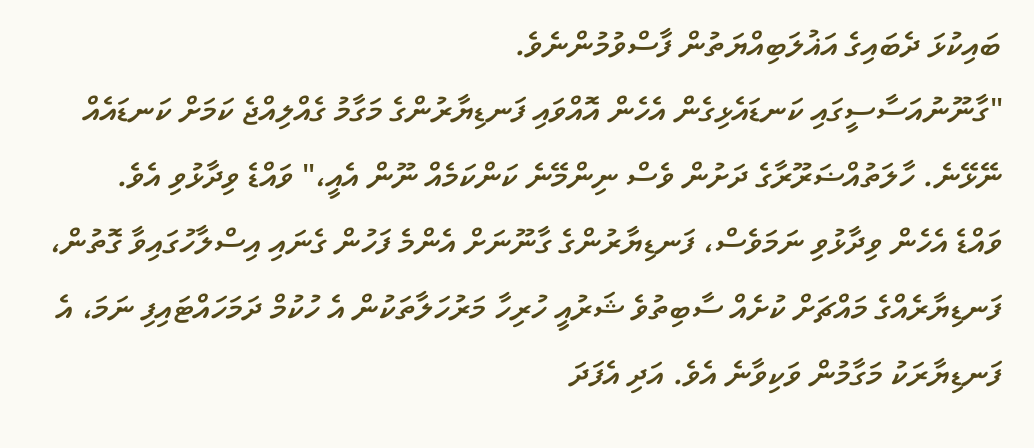ބައިކުޅަ ދެބައިގެ އަޣުލަބިއްޔަތުން ފާސްވުމުންނެވެ.
"ގާނޫނުއަސާސީގައި ކަނޑައެޅިގެން އެހެން އޮއްވައި ފަނޑިޔާރުންގެ މަގާމު ގެއްލިއްޖެ ކަމަށް ކަނޑައެއް ނޭޅޭނެ. ހާލަތުއްޟަރޫރާގެ ދަށުން ވެސް ނިންމޭނެ ކަންކަމެއް ނޫން އެއީ،" ވައްޑެ ވިދާޅުވި އެވެ.
ވައްޑެ އެހެން ވިދާޅުވި ނަމަވެސް، ފަނޑިޔާރުންގެ ގާނޫނަށް އެންމެ ފަހުން ގެނައި އިސްލާހުގައިވާ ގޮތުން، ފަނޑިޔާރެއްގެ މައްޗަށް ކުށެއް ސާބިތުވެ ޝަރުއީ ހުރިހާ މަރުހަލާތަކުން އެ ހުކުމް ދަމަހައްޓައިފި ނަމަ، އެ ފަނޑިޔާރަކު މަގާމުން ވަކިވާނެ އެވެ. އަދި އެފަދަ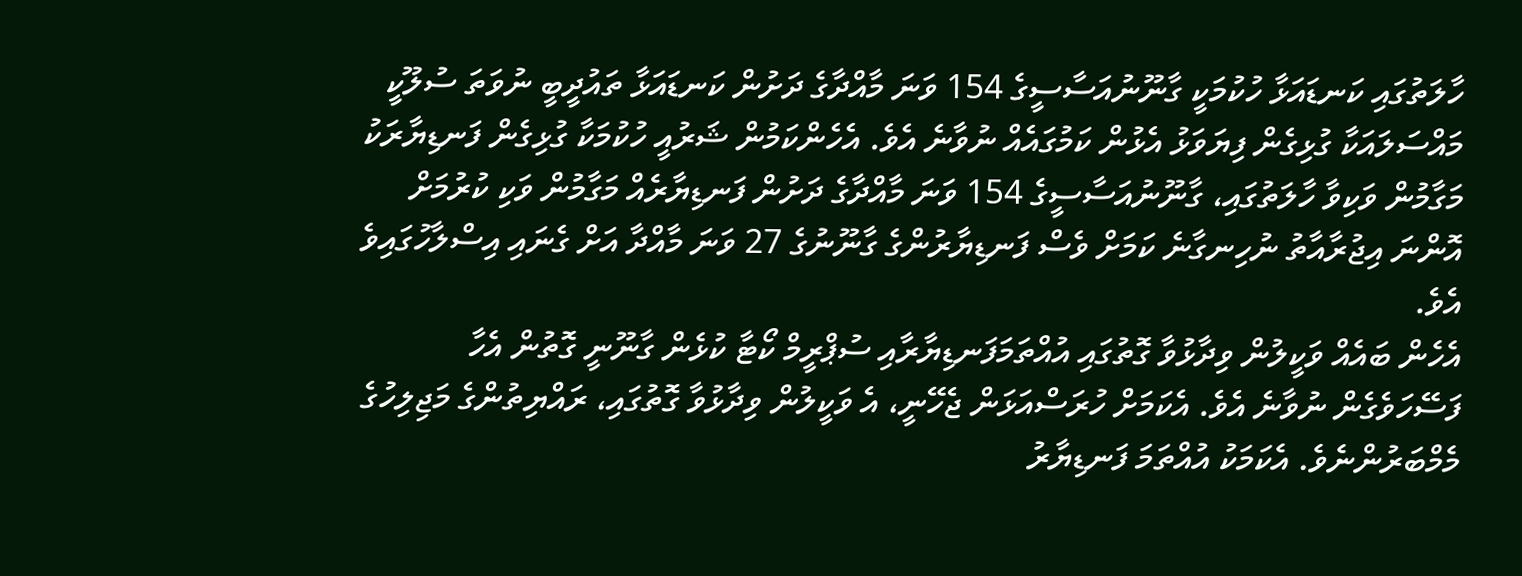ހާލަތުގައި ކަނޑައަޅާ ހުކުމަކީ ގާނޫނުއަސާސީގެ 154 ވަނަ މާއްދާގެ ދަށުން ކަނޑައަޅާ ތައުދީބީ ނުވަތަ ސުލޫކީ މައްސަލައަކާ ގުޅިގެން ފިޔަވަޅު އެޅުން ކަމުގައެއް ނުވާނެ އެވެ. އެހެންކަމުން ޝަރުއީ ހުކުމަކާ ގުޅިގެން ފަނޑިޔާރަކު މަގާމުން ވަކިވާ ހާލަތުގައި، ގާނޫނުއަސާސީގެ 154 ވަނަ މާއްދާގެ ދަށުން ފަނޑިޔާރެއް މަގާމުން ވަކި ކުރުމަށް އޮންނަ އިޖުރާއާތު ނުހިނގާނެ ކަމަށް ވެސް ފަނޑިޔާރުންގެ ގާނޫނުގެ 27 ވަނަ މާއްދާ އަށް ގެނައި އިސްލާހުގައިވެ އެވެ.
އެހެން ބައެއް ވަކީލުން ވިދާޅުވާ ގޮތުގައި އުއްތަމަފަނޑިޔާރާއި ސުޕްރީމް ކޯޓާ ކުޅެން ގާނޫނީ ގޮތުން އެހާ ފަސޭހަވެގެން ނުވާނެ އެވެ. އެކަމަށް ހުރަސްއަޅަން ޖެހޭނީ، އެ ވަކީލުން ވިދާޅުވާ ގޮތުގައި، ރައްޔިތުންގެ މަޖިލިހުގެ މެމްބަރުންނެވެ. އެކަމަކު އުއްތަމަ ފަނޑިޔާރު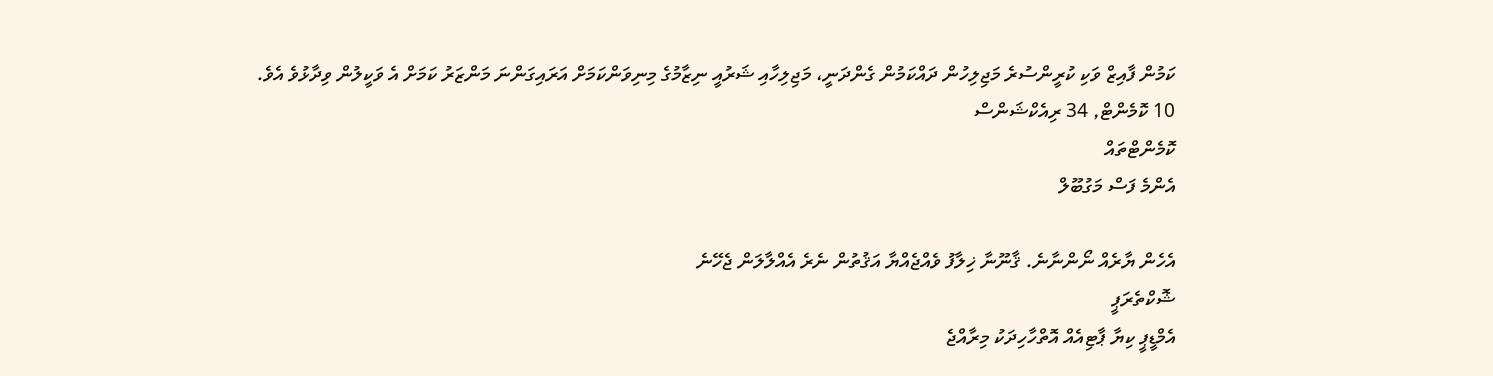ކަމުން ފާއިޒް ވަކި ކުރީންސުރެ މަޖިލިހުން ދައްކަމުން ގެންދަނީ، މަޖިލިހާއި ޝަރުއީ ނިޒާމުގެ މިނިވަންކަމަށް އަރައިގަންނަ މަންޒަރު ކަމަށް އެ ވަކީލުން ވިދާޅުވެ އެވެ.
10 ކޮމެންޓް, 34 ރިއެކްޝަންސް
ކޮމެންޓްތައް
އެންމެ ފަސް މަގުބޫލް

އެހެން ޔާރެއް ނޯންނާނެ. ޤާނޫނާ ޚިލާފު ވެއްޖެއްޔާ އަޤުތުން ނެރެ އެއްލާލަން ޖެހޭނެ
ޝޮކްތެރަޕީ
އެމްޑީޕީ ކިޔާ ޕާޓިއެއް އޮތްހާހިދަކު މިރާއްޖެ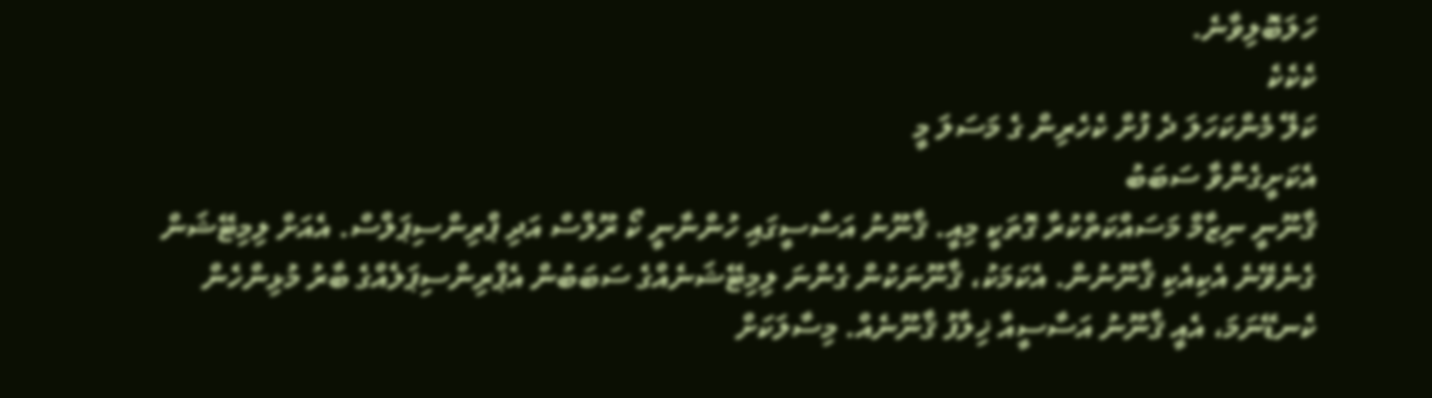ހަލަބޮލިވާނެ.
ކެކެކެ
ކަލޭ މެންކަހަލަ ދެ ފުށް ކެހެރިން ގެ މަސަލަ މީ
އެކަށީގެންވާ ސަބަބު
ޤާނޫނީ ނިޒާމް މަސައްކަތްކުރާ ގޮތަކީ މިއީ. ޤާނޫނު އަސާސީގައި ހުންނާނީ ކޯ ރޫލްސް އަދި ޕްރިންސިޕަލްސް. އެއަށް ލިމިޓޭޝަން ގެނެވޭނެ އެކިއެކި ޤާނޫނުން. އެކަމަކު، ޤާނޫނަކުން ގެންނަ ލިމިޓޭޝަނެއްގެ ސަބަބުން އެޕްރިންސިޕަލެއްގެ ބާރު މުޅިންހެން ކެނޑޭނަމަ، އެއީ ޤާނޫނު އަސާސީއާ ޚިލާފު ޤާނޫނެއް. މިސާލަކަށް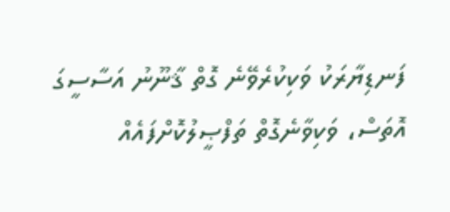ފަނޑިޔާރަކު ވަކިކުރެވޭނެ ގޮތް ޤާނޫނު އަސާސީގަ އޮތަސް، ވަކިވާނެގޮތް ތަފްޞީލުކޮށްފައެއް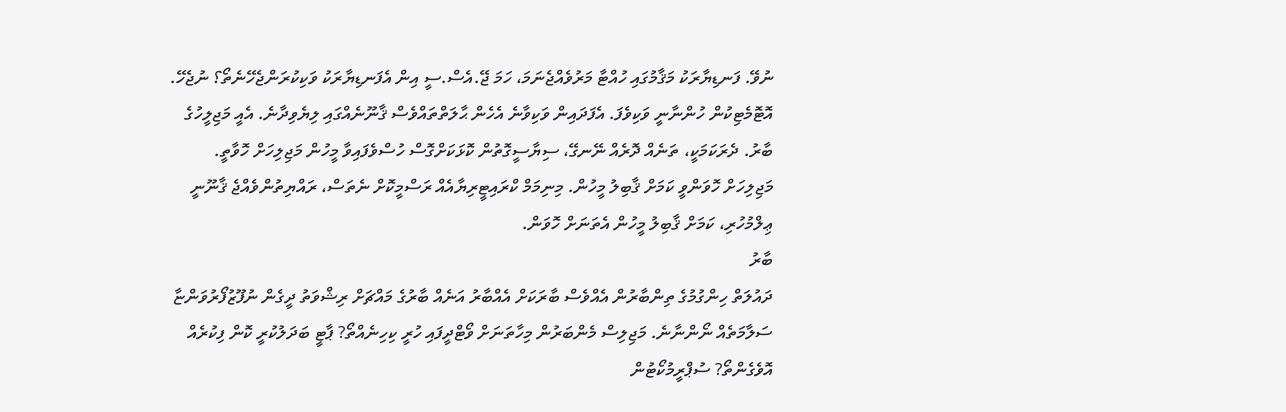ނުވޭ. ފަނޑިޔާރަކު މަޤާމުގައި ހުއްޓާ މަރުވެއްޖެނަމަ، ހަމަ ޖޭ.އެސް.ސީ އިން އެފަނޑިޔާރަކު ވަކިކުރަންޖެހޭނެތޯ؟ ނުޖެހޭ. އޮޓޮމެޓިކުން ހުންނާނީ ވަކިވެފަ. އެފަދައިން ވަކިވާނެ އެހެން ޙާލަތްތައްވެސް ޤާނޫނެއްގައި ލިޔެވިދާނެ. އެއީ މަޖިލީހުގެ ބާރު. ދެރަކަމަކީ، ތަނެއް ދޮރެއް ނޭނގޭ، ސިޔާސީގޮތުން ކޮޅަކަށްގޮސް ހުސްވެފައިވާ މީހުން މަޖިލިހަށް ހޮވާތީ. މަޖިލިހަށް ހޮވަންވީ ކަމަށް ޤާބިލު މީހުން. މިނިމަމް ކްރައިޓީރިޔާއެއް ރަސްމީކޮށް ނެތަސް، ރައްޔިތުންވެއްޖެ ޤާނޫނީ ޢިލްމުހުރި، ކަމަށް ޤާބިލު މީހުން އެތަނަށް ހޮވަން.
ބާރު
ދައުލަތް ހިންގުމުގެ ތިންބާރުން އެއްވެސް ބާރަކަށް އެއްބާރު އަނެއް ބާރުގެ މައްޗަށް ރިޝްވަތު ދީގެން ނުފޫޒުފޯރުވަންޏާ ސަލާމަތެއް ނޯންނާނެ. މަޖިލިސް މެންބަރުން މިހާތަނަށް ވޯޓްދީފައި ހުރީ ކިހިނެއްތޯ? ޕާޓީ ބަދަލުކުރީ ކޮން ފިކުރެއް އޮވެގެންތޯ? ސުޕްރީމުކޯޓުން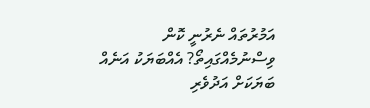އަމުރުތައް ނެރުނީ ކޮން ވިސްނުމެއްގައިތޯ? އެއްބަޔަކު އަނެއް ބަޔަކަށް އަދުވެރި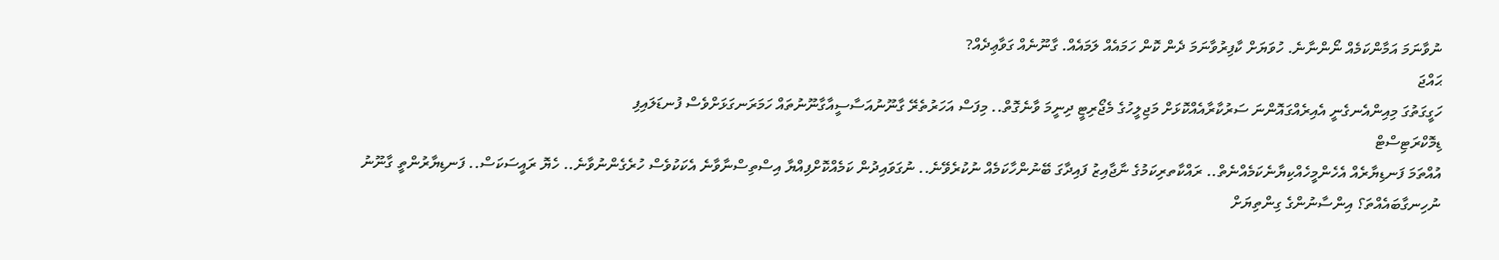ނުވާނަމަ އަމާންކަމެއް ނޯންނާނެ. ހުވަޔަށް ކާފިރުވާނަމަ ދެން ކޮން ހަމައެއް ލަމައެއް. ގާނޫނެއް ގަވާޢިދެއް?
ޙައްޖަ
ހަގީގަތުގަ މިއިންއެނގެނީ އެއިރެއްގައޮންނަ ސަރުކާރާއެއްކޮޅަށް މަޖިލީހުގެ މެޖޯރިޓީ ދިނީމަ ވާނެގޮތް.. މިފަސް އަހަރުތެރޭ ގާނޫނުއަސާސީއާގާނޫނުތައް ހަމަރަނގަޅަށްވެސް ފުނޑަލައިފި
ޑިމޮކްރަޓިސްޓް
އުއްތަމަ ފަނޑިޔާރެއް އެހެންމީހެއްކިޔާނެކަމެއްނެތް.. ރައްކާތރިކަމުގެ ނާޖާއިޒު ފައިދާގަ ބޭނުންހާކަމެއް ނުކުރެވޭނެ.. ނުގަވައިދުން ކަމެއްކޮށްފިއްޔާ އިސްތިސްނާވާނެ އެކަކުވެސް ހުރެގެންނުވާނެ.. ހެޔޮ ރައީސަކަސް.. ފަނޑިޔާރުންތީ ގާނޫނު ނުހިނގާބައެއްތަ؟ އިންސާނުންގެ ގިންތިޔަށް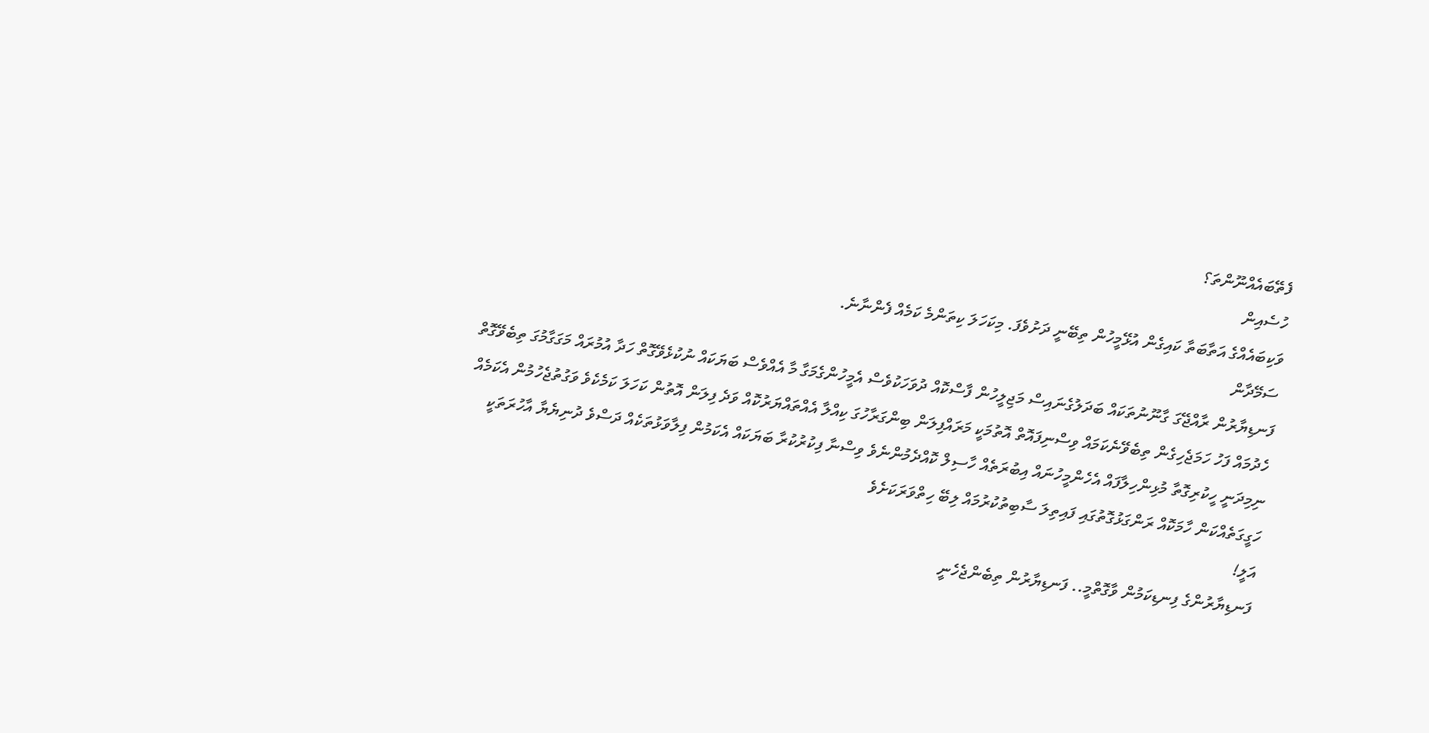ފެތޭބައެއްނޫންތަ؟
ހުސެއިން
ވަކިބައެއްގެ އަތާބަތާ ކައިގެން އުޅޭމީހުން ތިބޭނީ ދަށުވެފަ. މިކަހަލަ ކިތަންމެ ކަމެއް ފެންނާނެ.
ސަމޭދާން
ފަނޑިޔާރުން ރާއްޖޭގަ ގާނޫނުތަކައް ބަދަލުގެނައިސް މަޖިލީހުން ފާސްކޮއް ދުވަހަކުވެސް އެމީހުންގެމަގާ މާ އެއްވެސް ބަޔަކައް ނުކުޅެވޭގޮތް ހަދާ އުމުރައް މަގަގާމުގަ ތިބެވޭގޮތް ހެދުމައް ފަހު ހަމަޖެހިގެން ތިބެވޭނެކަމައް ވިސްނިފައޮތް އޮތުމަކީ މަރައްފިލަން ބިންގަރާހުގަ ކިއްލާ އެއްތައްޔަރުކޮއް ވަދެ ފިލަން އޮތުން ކަހަލަ ކަމެކެވެ ވަގުތުޖެހުމުން އެކަމެއް ނިމިދަނީ ހީކުރިގޮތާ މުޅިންހިލާފައް އެހެންމީހުނައް އިބުރަތެއް ހާސިލް ކޮއްދެމުންނެވެ ވިސްނާ ފިކުރުކުރާ ބަޔަކައް އެކަމުން ފިލާވަޅުތަކެއް ދަސްވެ ދުނިޔެޔާ އާހުރަތަކީ ހަގީގަތެއްކަން ހާމަކޮއް ރަންގަޅުގޮތުގައި ފައިތިލަ ސާބިތުކުރުމައް ލިބޭ ހިތްވަރަކަށެވެ
އަލީ!
ފަނޑިޔާރުންގެ ފިނޑިކަމުން ވާގޮތްމީ.. ފަނޑިޔާރުން ތިބެންޖެހެނީ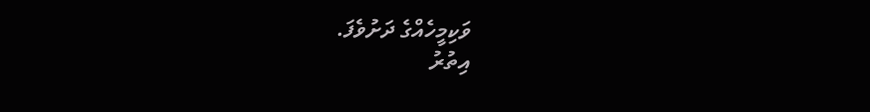ވަކިމީހެއްގެ ދަށުވެފަ.
އިތުރު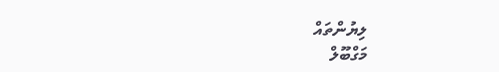ލިޔުންތައް
މަގްބޫލް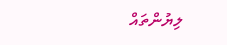ލިޔުންތައް